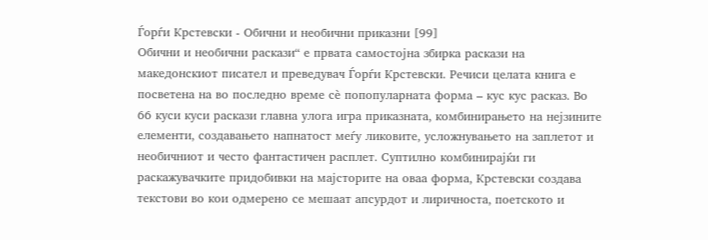Ѓорѓи Крстевски - Обични и необични приказни [99]
Обични и необични раскази“ е првата самостојна збирка раскази на македонскиот писател и преведувач Ѓорѓи Крстевски. Речиси целата книга е посветена на во последно време сè попопуларната форма – кус кус расказ. Во 66 куси куси раскази главна улога игра приказната, комбинирањето на нејзините елементи, создавањето напнатост меѓу ликовите, усложнувањето на заплетот и необичниот и често фантастичен расплет. Суптилно комбинирајќи ги раскажувачките придобивки на мајсторите на оваа форма, Крстевски создава текстови во кои одмерено се мешаат апсурдот и лиричноста, поетското и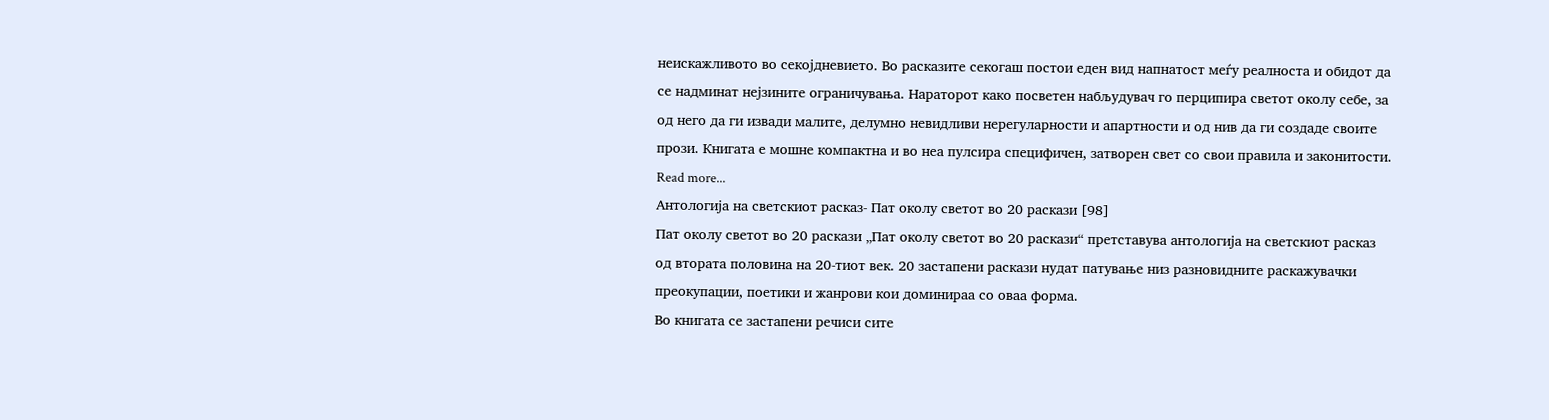неискажливото во секојдневието. Во расказите секогаш постои еден вид напнатост меѓу реалноста и обидот да се надминат нејзините ограничувања. Нараторот како посветен набљудувач го перципира светот околу себе, за од него да ги извади малите, делумно невидливи нерегуларности и апартности и од нив да ги создаде своите прози. Книгата е мошне компактна и во неа пулсира специфичен, затворен свет со свои правила и законитости.
Read more...
Антологија на светскиот расказ- Пат околу светот во 20 раскази [98]
Пат околу светот во 20 раскази „Пат околу светот во 20 раскази“ претставува антологија на светскиот расказ од втората половина на 20-тиот век. 20 застапени раскази нудат патување низ разновидните раскажувачки преокупации, поетики и жанрови кои доминираа со оваа форма.
Во книгата се застапени речиси сите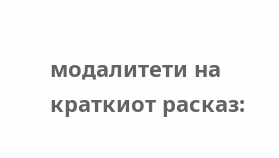модалитети на краткиот расказ: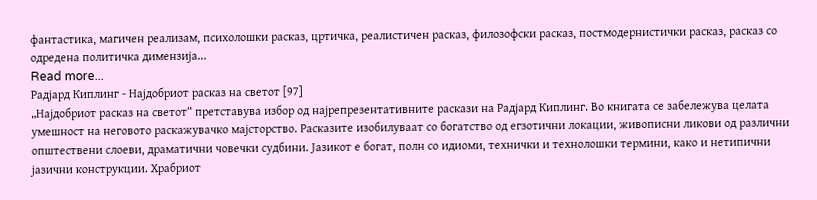фантастика, магичен реализам, психолошки расказ, цртичка, реалистичен расказ, филозофски расказ, постмодернистички расказ, расказ со одредена политичка димензија...
Read more...
Радјард Киплинг - Најдобриот расказ на светот [97]
„Најдобриот расказ на светот“ претставува избор од најрепрезентативните раскази на Радјард Киплинг. Во книгата се забележува целата умешност на неговото раскажувачко мајсторство. Расказите изобилуваат со богатство од егзотични локации, живописни ликови од различни општествени слоеви, драматични човечки судбини. Јазикот е богат, полн со идиоми, технички и технолошки термини, како и нетипични јазични конструкции. Храбриот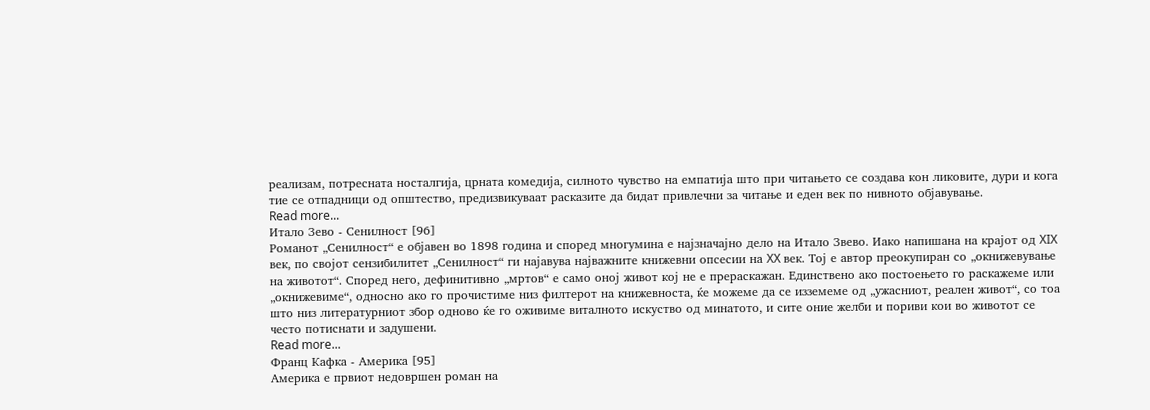реализам, потресната носталгија, црната комедија, силното чувство на емпатија што при читањето се создава кон ликовите, дури и кога тие се отпадници од општество, предизвикуваат расказите да бидат привлечни за читање и еден век по нивното објавување.
Read more...
Итало Зево - Сенилност [96]
Романот „Сенилност“ е објавен во 1898 година и според многумина е најзначајно дело на Итало Звево. Иако напишана на крајот од XIX век, по својот сензибилитет „Сенилност“ ги најавува најважните книжевни опсесии на XX век. Тој е автор преокупиран со „окнижевување на животот“. Според него, дефинитивно „мртов“ е само оној живот кој не е прераскажан. Единствено ако постоењето го раскажеме или „окнижевиме“, односно ако го прочистиме низ филтерот на книжевноста, ќе можеме да се изземеме од „ужасниот, реален живот“, со тоа што низ литературниот збор одново ќе го оживиме виталното искуство од минатото, и сите оние желби и пориви кои во животот се често потиснати и задушени.
Read more...
Франц Кафка - Америка [95]
Америка е првиот недовршен роман на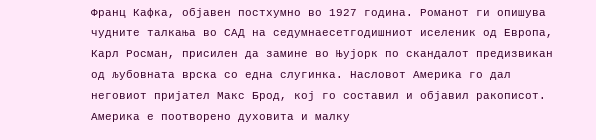Франц Кафка, објавен постхумно во 1927 година. Романот ги опишува чудните талкања во САД на седумнаесетгодишниот иселеник од Европа, Карл Росман, присилен да замине во Њујорк по скандалот предизвикан од љубовната врска со една слугинка. Насловот Америка го дал неговиот пријател Макс Брод, кој го составил и објавил ракописот. Америка е поотворено духовита и малку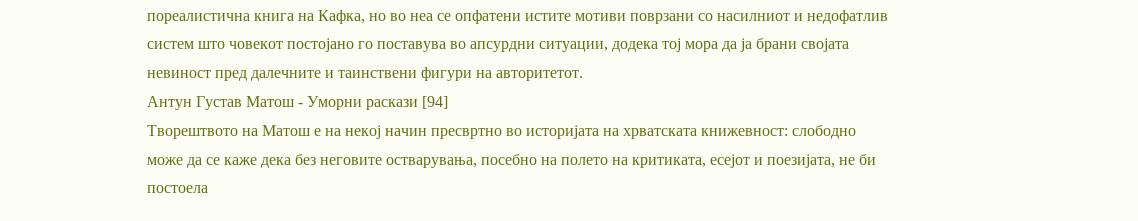пореалистична книга на Кафка, но во неа се опфатени истите мотиви поврзани со насилниот и недофатлив систем што човекот постојано го поставува во апсурдни ситуации, додека тој мора да ја брани својата невиност пред далечните и таинствени фигури на авторитетот.
Антун Густав Матош - Уморни раскази [94]
Творештвото на Матош е на некој начин пресвртно во историјата на хрватската книжевност: слободно може да се каже дека без неговите остварувања, посебно на полето на критиката, есејот и поезијата, не би постоела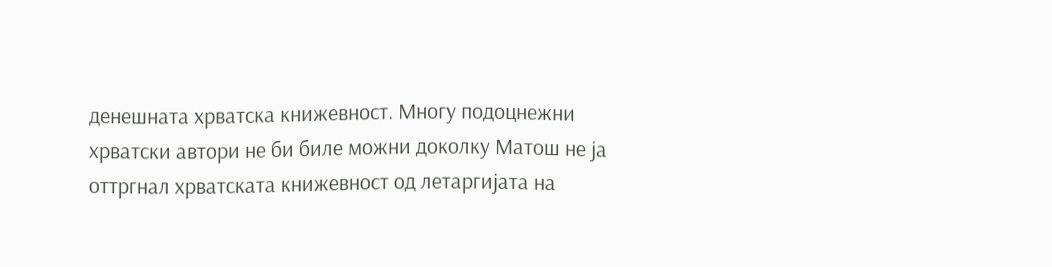денешната хрватска книжевност. Многу подоцнежни хрватски автори не би биле можни доколку Матош не ја оттргнал хрватската книжевност од летаргијата на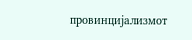провинцијализмот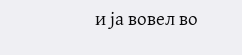и ја вовел во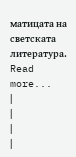матицата на светската литература.
Read more...
|
|
|
|